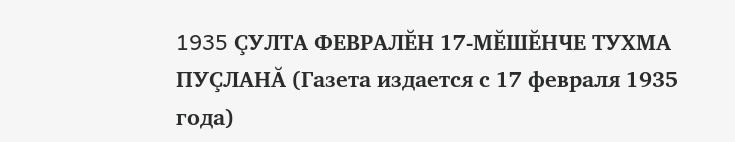1935 ÇУЛТА ФЕВРАЛĔН 17-МĔШĔНЧЕ ТУХМА ПУÇЛАНĂ (Газета издается с 17 февраля 1935 года)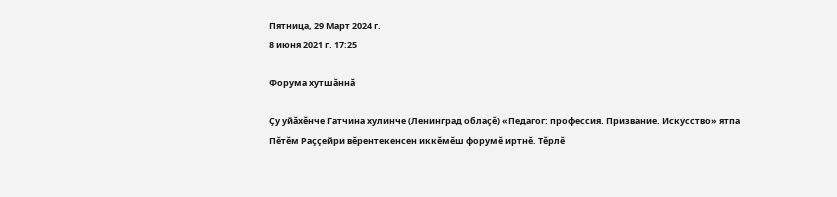Пятница, 29 Март 2024 г.
8 июня 2021 г. 17:25

Форума хутшăннă

Çу уйăхĕнче Гатчина хулинче (Ленинград облаçĕ) «Педагог: профессия. Призвание. Искусство» ятпа Пĕтĕм Раççейри вĕрентекенсен иккĕмĕш форумĕ иртнĕ. Тĕрлĕ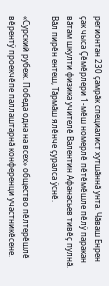регионтан 230 çамрăк специалист хутшăннă унта. Чăваш Енрен çак чыса Çĕмĕрлери 1-мĕш номерлĕ пĕтĕмĕшле пĕлÿ паракан вăтам шкулти физика учителĕ Валентин Афанасьев тивĕç пулнă. Вăл пирĕн ентеш, Тăрмăш ялĕнче çуралса ÿснĕ.

«Сурский рубеж. Победа одна на всех» общество пĕлтерĕшлĕ вĕрентÿ проекчĕпе паллаштарнă конференци участникĕсене.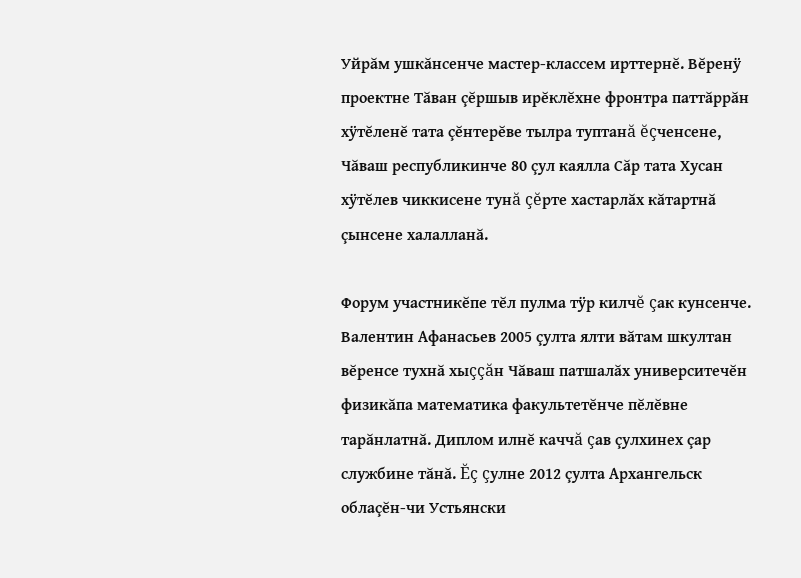Уйрăм ушкăнсенче мастер-классем ирттернĕ. Вĕренÿ проектне Тăван çĕршыв ирĕклĕхне фронтра паттăррăн хÿтĕленĕ тата çĕнтерĕве тылра туптанă ĕçченсене, Чăваш республикинче 80 çул каялла Сăр тата Хусан хÿтĕлев чиккисене тунă çĕрте хастарлăх кăтартнă çынсене халалланă.

Форум участникĕпе тĕл пулма тÿр килчĕ çак кунсенче. Валентин Афанасьев 2005 çулта ялти вăтам шкултан вĕренсе тухнă хыççăн Чăваш патшалăх университечĕн физикăпа математика факультетĕнче пĕлĕвне тарăнлатнă. Диплом илнĕ каччă çав çулхинех çар службине тăнă. Ĕç çулне 2012 çулта Архангельск облаçĕн-чи Устьянски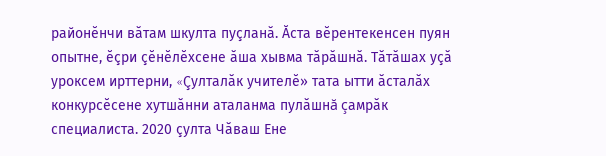районĕнчи вăтам шкулта пуçланă. Ăста вĕрентекенсен пуян опытне, ĕçри çĕнĕлĕхсене ăша хывма тăрăшнă. Тăтăшах уçă уроксем ирттерни, «Çулталăк учителĕ» тата ытти ăсталăх конкурсĕсене хутшăнни аталанма пулăшнă çамрăк специалиста. 2020 çулта Чăваш Ене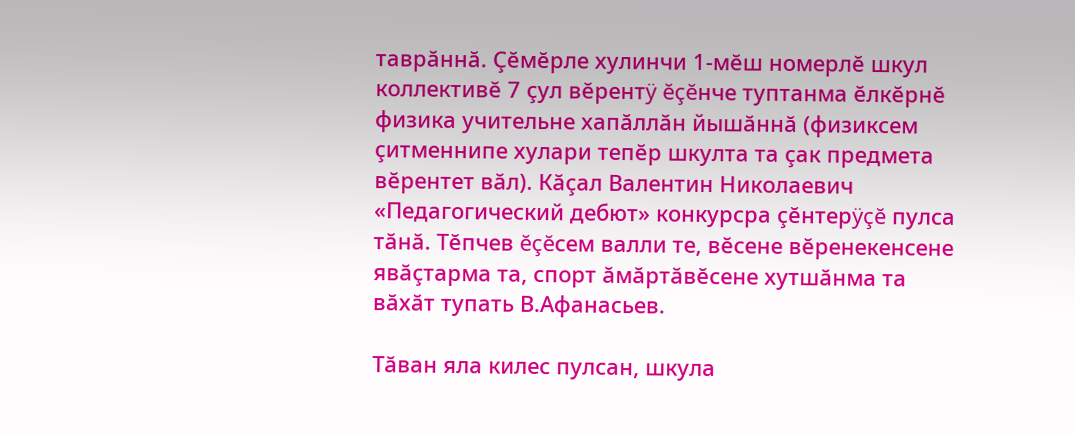таврăннă. Çĕмĕрле хулинчи 1-мĕш номерлĕ шкул коллективĕ 7 çул вĕрентÿ ĕçĕнче туптанма ĕлкĕрнĕ физика учительне хапăллăн йышăннă (физиксем çитменнипе хулари тепĕр шкулта та çак предмета вĕрентет вăл). Кăçал Валентин Николаевич «Педагогический дебют» конкурсра çĕнтерÿçĕ пулса тăнă. Тĕпчев ĕçĕсем валли те, вĕсене вĕренекенсене явăçтарма та, спорт ăмăртăвĕсене хутшăнма та вăхăт тупать В.Афанасьев.

Тăван яла килес пулсан, шкула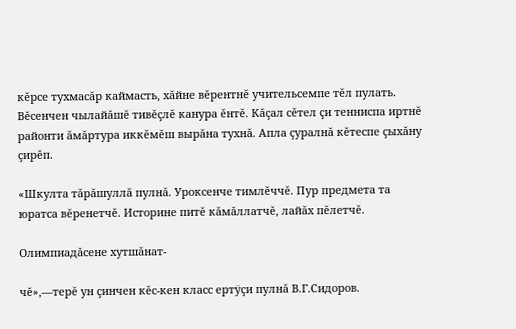кĕрсе тухмасăр каймасть, хăйне вĕрентнĕ учительсемпе тĕл пулать. Вĕсенчен чылайăшĕ тивĕçлĕ канура ĕнтĕ. Кăçал сĕтел çи тенниспа иртнĕ районти ăмăртура иккĕмĕш вырăна тухнă. Апла çуралнă кĕтеспе çыхăну çирĕп.

«Шкулта тăрăшуллă пулнă. Уроксенче тимлĕччĕ. Пур предмета та юратса вĕренетчĕ. Историне питĕ кăмăллатчĕ, лайăх пĕлетчĕ.

Олимпиадăсене хутшăнат-

чĕ»,—терĕ ун çинчен кĕс-кен класс ертÿçи пулнă В.Г.Сидоров.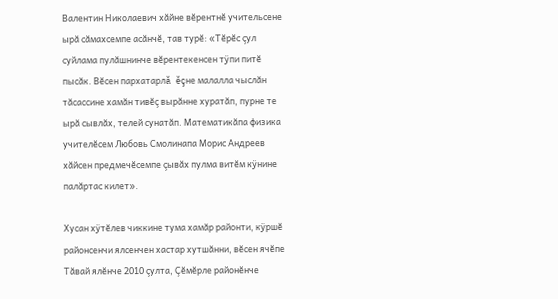Валентин Николаевич хăйне вĕрентнĕ учительсене ырă сăмахсемпе асăнчĕ, тав турĕ: «Тĕрĕс çул суйлама пулăшнинче вĕрентекенсен тÿпи питĕ пысăк. Вĕсен пархатарлă ĕçне малалла чыслăн тăсассине хамăн тивĕç вырăнне хуратăп, пурне те ырă сывлăх, телей сунатăп. Математикăпа физика учителĕсем Любовь Смолинапа Морис Андреев хăйсен предмечĕсемпе çывăх пулма витĕм кÿнине палăртас килет».

Хусан хÿтĕлев чиккине тума хамăр районти, кÿршĕ районсенчи ялсенчен хастар хутшăнни, вĕсен ячĕпе Тăвай ялĕнче 2010 çулта, Çĕмĕрле районĕнче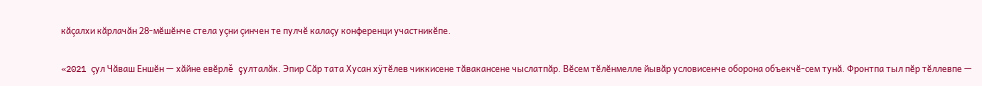кăçалхи кăрлачăн 28-мĕшĕнче стела уçни çинчен те пулчĕ калаçу конференци участникĕпе.

«2021 çул Чăваш Еншĕн — хăйне евĕрлĕ çулталăк. Эпир Сăр тата Хусан хÿтĕлев чиккисене тăвакансене чыслатпăр. Вĕсем тĕлĕнмелле йывăр условисенче оборона объекчĕ-сем тунă. Фронтпа тыл пĕр тĕллевпе —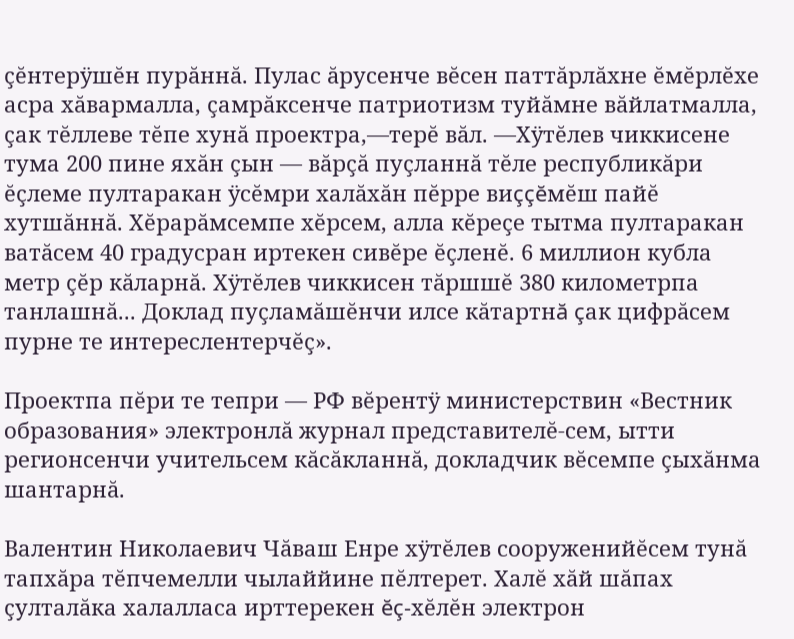çĕнтерÿшĕн пурăннă. Пулас ăрусенче вĕсен паттăрлăхне ĕмĕрлĕхе асра хăвармалла, çамрăксенче патриотизм туйăмне вăйлатмалла, çак тĕллеве тĕпе хунă проектра,—терĕ вăл. —Хÿтĕлев чиккисене тума 200 пине яхăн çын — вăрçă пуçланнă тĕле республикăри ĕçлеме пултаракан ÿсĕмри халăхăн пĕрре виççĕмĕш пайĕ хутшăннă. Хĕрарăмсемпе хĕрсем, алла кĕреçе тытма пултаракан ватăсем 40 градусран иртекен сивĕре ĕçленĕ. 6 миллион кубла метр çĕр кăларнă. Хÿтĕлев чиккисен тăршшĕ 380 километрпа танлашнă... Доклад пуçламăшĕнчи илсе кăтартнă çак цифрăсем пурне те интереслентерчĕç».

Проектпа пĕри те тепри — РФ вĕрентÿ министерствин «Вестник образования» электронлă журнал представителĕ-сем, ытти регионсенчи учительсем кăсăкланнă, докладчик вĕсемпе çыхăнма шантарнă.

Валентин Николаевич Чăваш Енре хÿтĕлев сооруженийĕсем тунă тапхăра тĕпчемелли чылаййине пĕлтерет. Халĕ хăй шăпах çулталăка халалласа ирттерекен ĕç-хĕлĕн электрон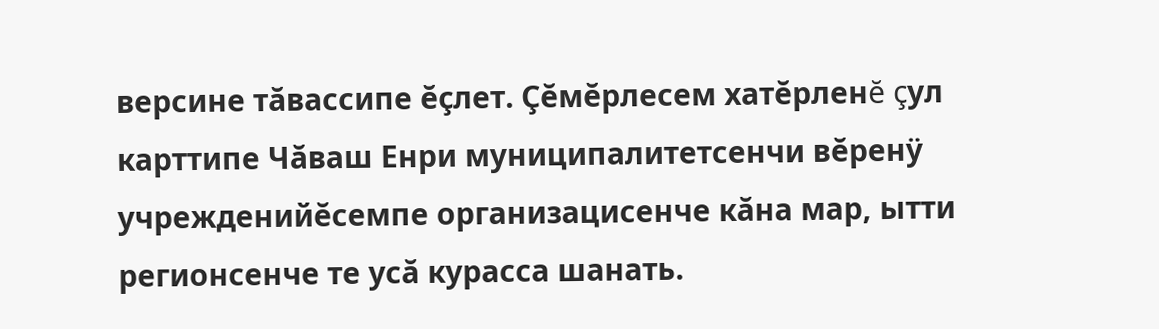версине тăвассипе ĕçлет. Çĕмĕрлесем хатĕрленĕ çул карттипе Чăваш Енри муниципалитетсенчи вĕренÿ учрежденийĕсемпе организацисенче кăна мар, ытти регионсенче те усă курасса шанать.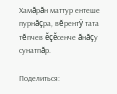Хамăрăн маттур ентеше пурнăçра, вĕрентÿ тата тĕпчев ĕçĕсенче ăнăçу сунатпăр.

Поделиться: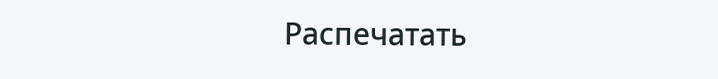Распечатать